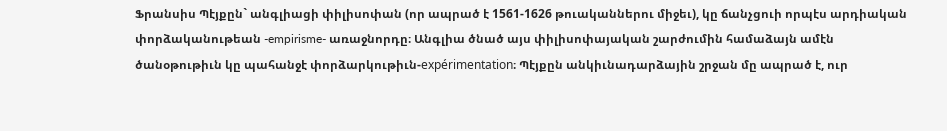Ֆրանսիս Պէյքըն` անգլիացի փիլիսոփան (որ ապրած է 1561-1626 թուականներու միջեւ), կը ճանչցուի որպէս արդիական փորձականութեան -empirisme- առաջնորդը։ Անգլիա ծնած այս փիլիսոփայական շարժումին համաձայն ամէն ծանօթութիւն կը պահանջէ փորձարկութիւն-expérimentation։ Պէյքըն անկիւնադարձային շրջան մը ապրած է, ուր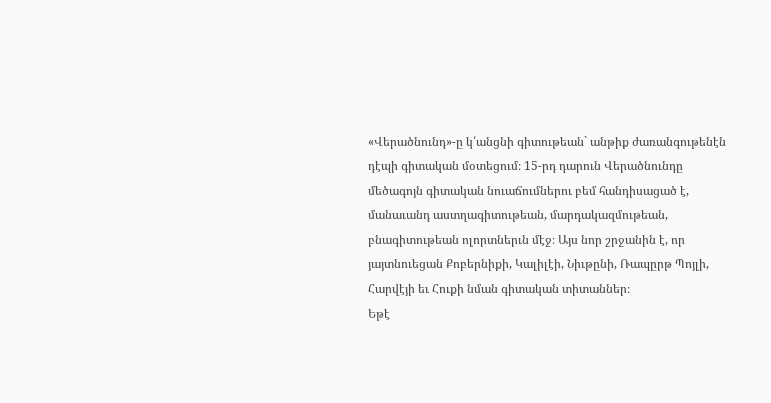«Վերածնունդ»-ը կ՛անցնի գիտութեան` անթիք ժառանգութենէն դէպի գիտական մօտեցում։ 15-րդ դարուն Վերածնունդը մեծագոյն գիտական նուաճումներու բեմ հանդիսացած է, մանաւանդ աստղագիտութեան, մարդակազմութեան, բնագիտութեան ոլորտներւն մէջ։ Այս նոր շրջանին է, որ յայտնուեցան Քոբերնիքի, Կալիլէի, Նիւթընի, Ռապըրթ Պոյլի, Հարվէյի եւ Հուքի նման գիտական տիտաններ։
Եթէ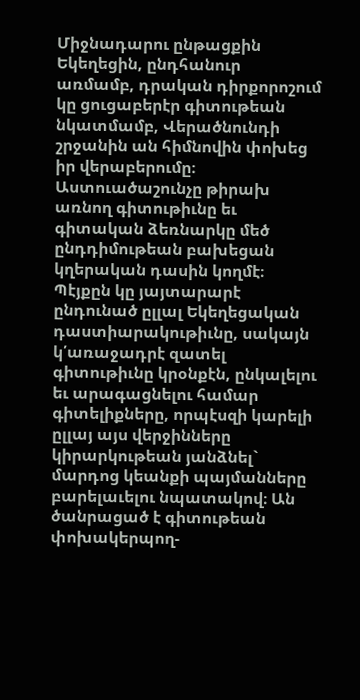Միջնադարու ընթացքին Եկեղեցին, ընդհանուր առմամբ, դրական դիրքորոշում կը ցուցաբերէր գիտութեան նկատմամբ, Վերածնունդի շրջանին ան հիմնովին փոխեց իր վերաբերումը։ Աստուածաշունչը թիրախ առնող գիտութիւնը եւ գիտական ձեռնարկը մեծ ընդդիմութեան բախեցան կղերական դասին կողմէ։
Պէյքըն կը յայտարարէ ընդունած ըլլալ Եկեղեցական դաստիարակութիւնը, սակայն կ՛առաջադրէ զատել գիտութիւնը կրօնքէն, ընկալելու եւ արագացնելու համար գիտելիքները, որպէսզի կարելի ըլլայ այս վերջինները կիրարկութեան յանձնել` մարդոց կեանքի պայմանները բարելաւելու նպատակով։ Ան ծանրացած է գիտութեան փոխակերպող-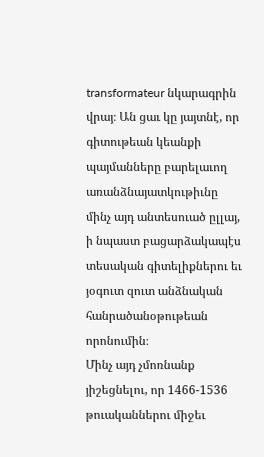transformateur նկարագրին վրայ։ Ան ցաւ կը յայտնէ, որ գիտութեան կեանքի պայմանները բարելաւող առանձնայատկութիւնը մինչ այդ անտեսուած ըլլայ, ի նպաստ բացարձակապէս տեսական գիտելիքներու եւ յօգուտ զուտ անձնական հանրածանօթութեան որոնումին։
Մինչ այդ չմոռնանք յիշեցնելու, որ 1466-1536 թուականներու միջեւ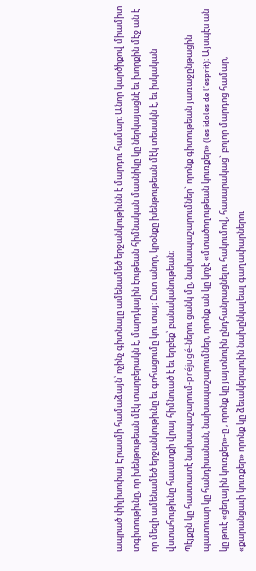ապրած փիլիսոփայ Էրասմի համաձայն՝ ոչինչ գիտնալը ամենամեծ երջանկութիւնն է մարդու համար։ Անոր կարծիքով միամիտ տգիտութիւնը, որ խենթութեան մէկ տարբերակն է, մարդկային էութեան հիմնական մասնիկը կը ներկայացնէ եւ խորքին մէջ ան է որ մեզի ամենամեծ երջանկութիւնը եւ գոհացումը կու տայ։ Ըստ անոր, կրօնքը խենթութեան մէկ տեսակն է, եւ իսկական վստահութիւնը հաւատքի վրայ հիմնուած է եւ երբեք՝ բանականութեան։
Պէյքըն կը հաստատէ նախապաշարում-préjugé-ներու ցանկ մը, նախապաշարումներ` որոնք գիտութեան յառաջընթացին պատուար կը հանդիսանան, նախապաշարումներ, որոնք ան կը կոչէ «մտածողութեան կուռքեր» (les idoles de l’esprit)։ Այսպէս ան կը թուէ «ցեղային կուռքեր»-ը , որոնք կը յայտնուին ընդհանրացնելու հակումով, հասարակաց` բոլոր մարդոց համար, «քարանցաւի կուռքեր» որոնք կը ձեւակերպուին նախընկալեալ գաղափարներու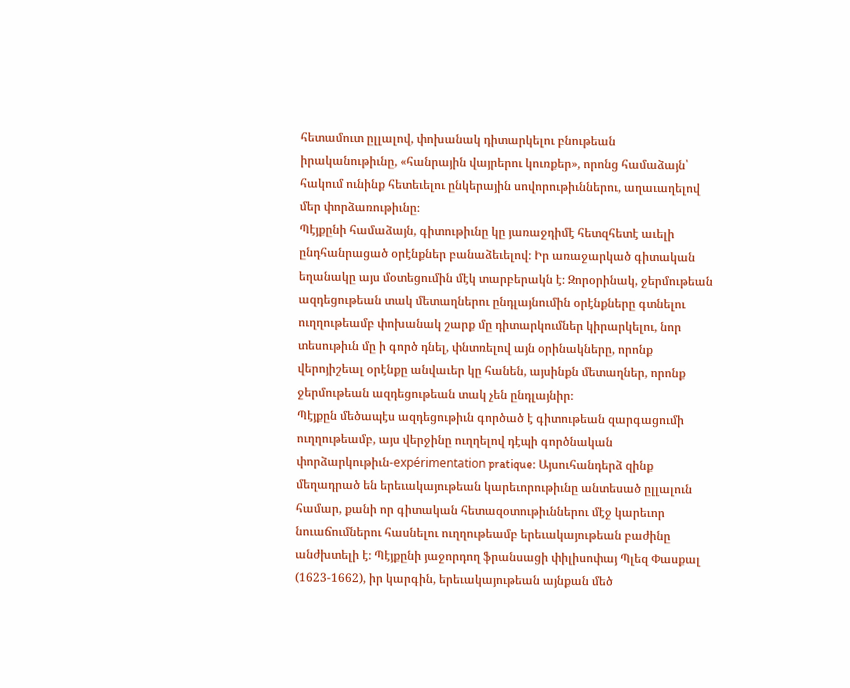հետամուտ ըլլալով, փոխանակ դիտարկելու բնութեան իրականութիւնը, «հանրային վայրերու կուռքեր», որոնց համաձայն՝ հակում ունինք հետեւելու ընկերային սովորութիւններու, աղաւաղելով մեր փորձառութիւնը։
Պէյքընի համաձայն, գիտութիւնը կը յառաջդիմէ հետզհետէ աւելի ընդհանրացած օրէնքներ բանաձեւելով։ Իր առաջարկած գիտական եղանակը այս մօտեցումին մէկ տարբերակն է։ Զորօրինակ, ջերմութեան ազդեցութեան տակ մետաղներու ընդլայնումին օրէնքները գտնելու ուղղութեամբ փոխանակ շարք մը դիտարկումներ կիրարկելու, նոր տեսութիւն մը ի գործ դնել, փնտռելով այն օրինակները, որոնք վերոյիշեալ օրէնքը անվաւեր կը հանեն, այսինքն մետաղներ, որոնք ջերմութեան ազդեցութեան տակ չեն ընդլայնիր։
Պէյքըն մեծապէս ազդեցութիւն գործած է գիտութեան զարգացումի ուղղութեամբ, այս վերջինը ուղղելով դէպի գործնական փորձարկութիւն-expérimentation pratique։ Այսուհանդերձ զինք մեղադրած են երեւակայութեան կարեւորութիւնը անտեսած ըլլալուն համար, քանի որ գիտական հետազօտութիւններու մէջ կարեւոր նուաճումներու հասնելու ուղղութեամբ երեւակայութեան բաժինը անժխտելի է։ Պէյքընի յաջորդող ֆրանսացի փիլիսոփայ Պլեզ Փասքալ (1623-1662), իր կարգին, երեւակայութեան այնքան մեծ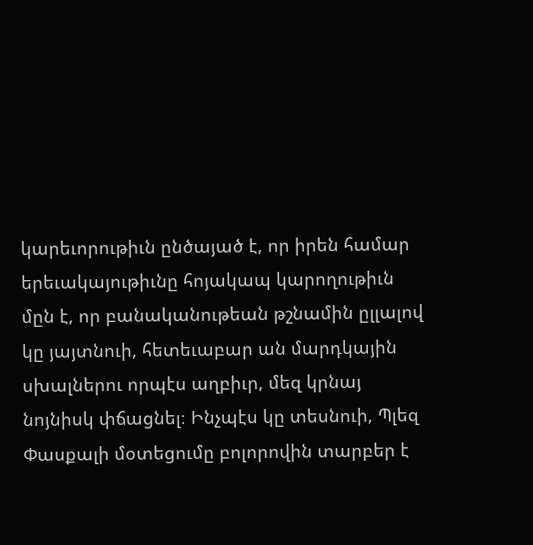կարեւորութիւն ընծայած է, որ իրեն համար երեւակայութիւնը հոյակապ կարողութիւն մըն է, որ բանականութեան թշնամին ըլլալով կը յայտնուի, հետեւաբար ան մարդկային սխալներու որպէս աղբիւր, մեզ կրնայ նոյնիսկ փճացնել։ Ինչպէս կը տեսնուի, Պլեզ Փասքալի մօտեցումը բոլորովին տարբեր է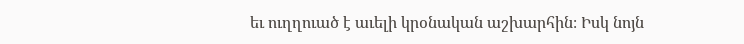եւ ուղղուած է աւելի կրօնական աշխարհին։ Իսկ նոյն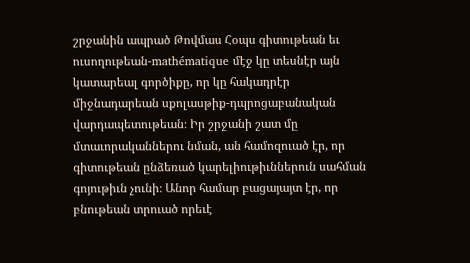շրջանին ապրած Թովմաս Հօպս գիտութեան եւ ուսողութեան-mathématique մէջ կը տեսնէր այն կատարեալ գործիքը, որ կը հակադրէր միջնադարեան սքոլասթիք-դպրոցաբանական վարդապետութեան։ Իր շրջանի շատ մը մտաւորականներու նման, ան համոզուած էր, որ գիտութեան ընձեռած կարելիութիւններուն սահման գոյութիւն չունի։ Անոր համար բացայայտ էր, որ բնութեան տրուած որեւէ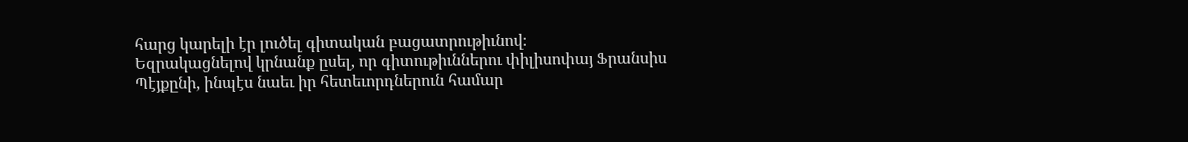հարց կարելի էր լուծել գիտական բացատրութիւնով։
Եզրակացնելով կրնանք ըսել, որ գիտութիւններու փիլիսոփայ Ֆրանսիս Պէյքընի, ինպէս նաեւ իր հետեւորդներուն համար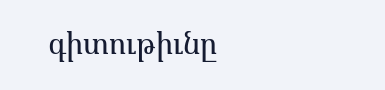գիտութիւնը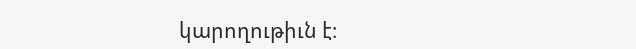կարողութիւն է։